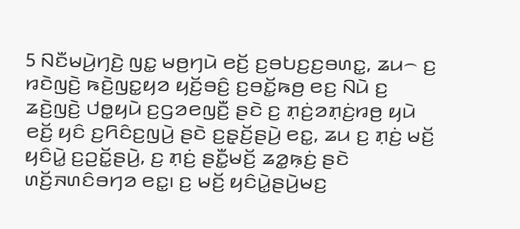5 ꤡꤢꤪꤗꤣꤧ꤬ꤚꤢꤧ꤬ ꤜꤢ꤭ ꤗꤥ꤬ꤚꤣꤧ ꤕꤢꤩ꤬ ꤢ꤬ꤋꤝꤢ꤬ꤢ꤬ꤋꤛꤢ꤭, ꤘꤣ꤮ ꤢ꤬ ꤙꤢꤧꤜꤢꤧ꤬ ꤒꤢꤧ꤬ꤜꤢ꤭ꤟꤤ ꤟꤢꤩ꤬ꤋꤢꤨ꤬ ꤢ꤬ꤋꤢꤩ꤭ꤒꤥ꤬ ꤕꤢ꤬ ꤡꤣꤧ ꤢ꤬ ꤘꤢꤧ꤬ꤜꤢꤧ꤬ ꤓꤥ꤭ꤟꤣꤧ ꤢ꤬ꤞꤤꤕꤜꤢꤪ꤬ ꤔꤢꤧ ꤢ꤬ ꤊ꤫ꤢꤦ꤬ꤤꤊ꤫ꤢꤦ꤬ꤙꤥ꤬ ꤟꤣꤧ ꤕꤢꤩ꤬ ꤟꤢꤨ ꤢ꤬ꤖꤢꤨꤢ꤬ꤜꤣꤧ꤬ ꤔꤢꤧ ꤢ꤬ꤔ꤫ꤢꤩ꤬ꤔꤣꤧ꤬ ꤕꤢ꤭, ꤘꤣ ꤢ꤬ ꤊ꤫ꤢꤦ꤬ ꤗꤢꤩ꤬ ꤟꤢꤨꤣꤧ꤭ ꤢ꤬ꤑꤢꤩ꤭ꤔꤣꤧ꤬, ꤢ꤬ ꤊ꤫ꤢꤦ꤬ ꤔꤢꤪ꤭ꤗꤢꤩ꤬ ꤘꤤ꤭ꤒ꤫ꤢꤦ꤬ ꤔꤢꤧ ꤛꤢꤩ꤬ꤏꤛꤢꤨꤋꤚꤤ ꤕꤢ꤭꤯ ꤢ꤬ ꤗꤢꤩ꤬ ꤟꤢꤨꤣꤧ꤭ꤔꤣꤧ꤬ꤗꤢ꤬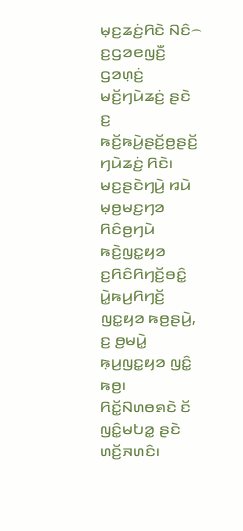ꤗ꤫ꤢ꤬ꤘꤢꤦ꤬ꤖꤢꤧ ꤡꤢꤨ꤮ ꤢ꤬ꤞꤤꤕꤜꤢꤪ꤬ ꤞꤤꤛ꤫ꤢꤦ꤬ ꤗꤢꤩ꤬ꤚꤣꤧꤘꤢꤦ꤬ ꤔꤢꤧ ꤢ꤬ ꤒꤢꤩ꤬ꤒꤣꤧ꤬ꤔꤢꤩ꤬ꤥ꤬ꤔꤢꤩ꤬ ꤚꤣꤧꤘꤢꤦ꤬ ꤖꤢꤧ꤯
ꤗꤢ꤬ꤔꤢꤧꤚꤣꤧ꤬ ꤙꤣꤧ ꤗ꤫ꤥ꤬ꤗꤢ꤬ꤚꤤ ꤖꤢꤨꤥ꤬ꤚꤣꤧ ꤒꤢꤧ꤬ꤜꤢ꤭ꤟꤤ ꤢ꤬ꤖꤢꤨꤖꤚꤢꤩ꤬ꤋꤢꤨ꤭ ꤣꤧ꤭ꤒꤣ꤬ꤖꤚꤢꤩ꤬ ꤜꤢ꤭ꤟꤤ ꤒꤥ꤬ꤔꤣꤧ꤬, ꤢ꤬ ꤥ꤬ꤗꤣꤧ꤭ ꤒ꤫ꤣ꤬ꤜꤢ꤭ꤟꤤ ꤜꤢꤨ꤭ ꤒꤥ꤬꤯ ꤖꤢꤩ꤭ꤡꤛꤥꤎꤢꤧ ꤢꤩ ꤜꤢꤨ꤭ꤗꤝꤤ꤭ ꤔꤢꤧ ꤛꤢꤩ꤬ꤏꤛꤢꤨ꤯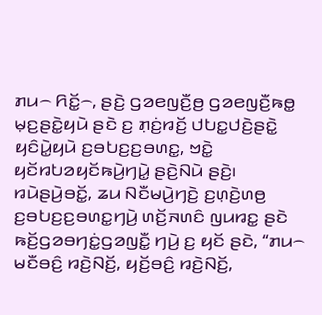ꤊꤣ꤮ ꤖꤢꤩ꤭꤮, ꤔꤢꤧ꤬ ꤞꤤꤕꤜꤢꤪ꤬ꤥ꤬ ꤞꤤꤕꤜꤢꤪ꤬ꤒꤥ꤭ ꤗ꤫ꤢ꤬ꤔꤢꤧ꤭ꤟꤣꤧ ꤔꤢꤧ ꤢ꤬ ꤊ꤫ꤢꤦ꤬ꤙꤢꤩ꤬ ꤓꤝꤢ꤭ꤓꤢꤧ꤬ꤔꤢꤧ꤭ ꤟꤢꤨꤣꤧ꤭ꤟꤣꤧ ꤢ꤬ꤋꤝꤢ꤬ꤢ꤬ꤋꤛꤢ꤭, ꤠꤢꤧ꤭ ꤟꤢꤩꤙꤝꤤꤟꤢꤩꤒꤣꤧ꤬ꤚꤣꤧ꤭ ꤔꤢꤧ꤬ꤡꤣꤧ ꤔꤢꤧ꤬꤯
ꤙꤣꤧꤔꤣꤧ꤬ꤋꤢꤩ꤭, ꤘꤣ ꤡꤢꤪꤗꤣꤧ꤬ꤚꤢꤧ꤬ ꤢ꤬ꤛ꤫ꤢꤧ꤬ꤛꤥ꤬ ꤢ꤬ꤋꤝꤢ꤬ꤢ꤬ꤋꤛꤢ꤭ꤚꤣꤧ꤬ ꤛꤢꤩ꤬ꤏꤛꤢꤨ ꤜꤣꤙꤢ꤭ ꤔꤢꤧ ꤒꤢꤩ꤬ꤞꤤꤋꤚꤢꤦ꤭ꤞꤤꤜꤢꤪ꤭ ꤚꤣꤧ꤬ ꤢ꤬ ꤟꤢꤩ ꤔꤢꤧ, “ꤊꤣ꤮ ꤗꤢꤪꤋꤢꤨ꤬ ꤙꤢꤧ꤬ꤡꤢꤩ꤬, ꤟꤢꤩ꤬ꤋꤢꤨ꤬ ꤙꤢꤧ꤬ꤡꤢꤩ꤬,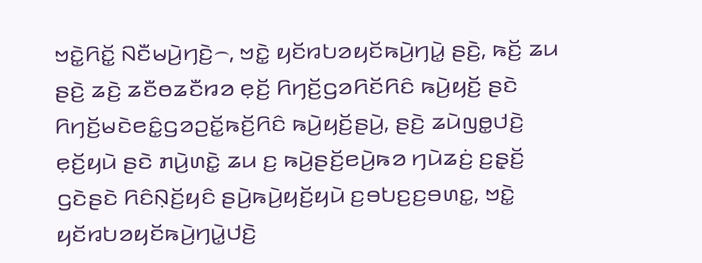ꤠꤢꤧ꤭ꤖꤢꤩ꤭ ꤡꤢꤪꤗꤣꤧ꤬ꤚꤢꤧ꤬꤮, ꤠꤢꤧ꤭ ꤟꤢꤩꤙꤝꤤꤟꤢꤩꤒꤣꤧ꤬ꤚꤣꤧ꤭ ꤔꤢꤧ꤬, ꤒꤢꤩ꤬ ꤘꤣ ꤔꤢꤧ꤬ ꤘꤢꤧ꤬ ꤘꤢꤪꤥꤘꤢꤪꤙꤤ ꤕ꤫ꤢꤩ꤬ ꤖꤚꤢꤩ꤬ꤞꤤꤖꤢꤩꤖꤢꤨ ꤒꤣꤧ꤬ꤟꤢꤩ꤬ ꤔꤢꤧ ꤖꤚꤢꤩ꤬ꤗꤢꤧꤕꤢꤨ꤭ꤞꤤꤑꤢꤩ꤭ꤒꤢꤩ꤬ꤖꤢꤨ ꤒꤣꤧ꤬ꤟꤢꤩ꤬ꤔꤣꤧ꤬, ꤔꤢꤧ꤬ ꤘꤣꤧꤜꤥ꤭ꤓꤢꤧ꤬ ꤕ꤫ꤢꤩ꤬ꤟꤣꤧ ꤔꤢꤧ ꤊꤣꤧ꤬ꤛꤢꤧ꤭ ꤘꤣ ꤢ꤬ ꤒꤣꤧ꤬ꤔꤢꤩ꤬ꤕꤣꤧ꤬ꤒꤤ ꤚꤣꤧꤘꤢꤦ꤬ ꤢ꤬ꤔ꤫ꤢꤩ꤬ ꤞꤢꤧꤔꤢꤧ ꤖꤢꤨꤡ꤫ꤢꤩ꤬ꤟꤢꤨ ꤔꤣꤧ꤬ꤒꤣꤧ꤬ꤟꤢꤩ꤬ꤟꤣꤧ ꤢ꤬ꤋꤝꤢ꤬ꤢ꤬ꤋꤛꤢ꤭, ꤠꤢꤧ꤭ ꤟꤢꤩꤙꤝꤤꤟꤢꤩꤒꤣꤧ꤬ꤚꤣꤧ꤭ꤓꤢꤧ꤬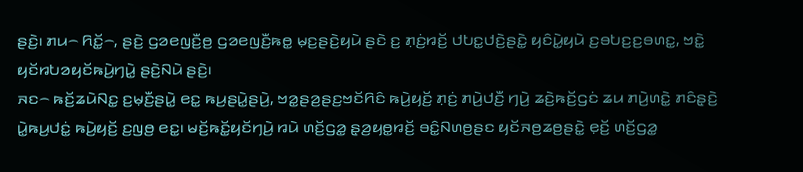ꤔꤢꤧ꤬꤯ ꤊꤣ꤮ ꤖꤢꤩ꤭꤮, ꤔꤢꤧ꤬ ꤞꤤꤕꤜꤢꤪ꤬ꤥ꤬ ꤞꤤꤕꤜꤢꤪ꤬ꤒꤥ꤭ ꤗ꤫ꤢ꤬ꤔꤢꤧ꤬ꤟꤣꤧ ꤔꤢꤧ ꤢ꤬ ꤊ꤫ꤢꤦ꤬ꤙꤢꤩ꤬ ꤓꤝꤢ꤭ꤓꤢꤧ꤬ꤔꤢꤧ꤭ ꤟꤢꤨꤣꤧ꤭ꤟꤣꤧ ꤢ꤬ꤋꤝꤢ꤬ꤢ꤬ꤋꤛꤢ꤭, ꤠꤢꤧ꤭ ꤟꤢꤩꤙꤝꤤꤟꤢꤩꤒꤣꤧ꤬ꤚꤣꤧ꤭ ꤔꤢꤧ꤬ꤡꤣꤧ ꤔꤢꤧ꤬꤯
ꤏꤢ꤮ ꤒꤢꤩ꤬ꤘꤣꤧꤡꤢ꤭ ꤢ꤬ꤗ꤫ꤢꤪ꤬ꤔꤣꤧ꤭ ꤕꤢ꤭ ꤒꤣ꤬ꤔꤣꤧ꤭ꤔꤣꤧ꤬, ꤠꤤ꤭ꤔꤤ꤬ꤔꤢ꤬ꤠꤢꤩꤖꤢꤨ ꤒꤣꤧ꤬ꤟꤢꤩ꤬ ꤊ꤫ꤢꤦ꤬ ꤊꤣꤧ꤬ꤓꤢꤪ꤬ ꤚꤣꤧ꤬ ꤘꤢꤧ꤬ꤒꤢꤩ꤬ꤞꤢꤦ ꤘꤣ ꤊꤣꤧ꤬ꤛꤢꤧ꤭ ꤊꤢꤨꤔ꤫ꤢꤧ꤬ ꤣꤧ꤭ꤒꤣ꤬ꤓꤢꤦ꤭ ꤒꤣꤧ꤬ꤟꤢꤩ꤬ ꤢ꤬ꤜꤥ꤬ ꤕꤢ꤭꤯ ꤗꤢꤩ꤬ꤒꤢꤩ꤭ꤟꤢꤩꤚꤣꤧ꤬ ꤙꤣꤧ ꤛꤢꤩ꤬ꤞꤤ꤭ ꤔ꤫ꤤ꤬ꤟꤥ꤭ꤙꤢꤩ꤬ ꤋꤢꤨ꤭ꤡꤛꤥ꤬ꤔꤢ ꤟꤢꤩꤏꤥ꤬ꤘꤥ꤬ꤔꤢꤧ꤭ ꤕ꤫ꤢꤩ꤬ ꤛꤢꤩ꤬ꤞꤤ꤭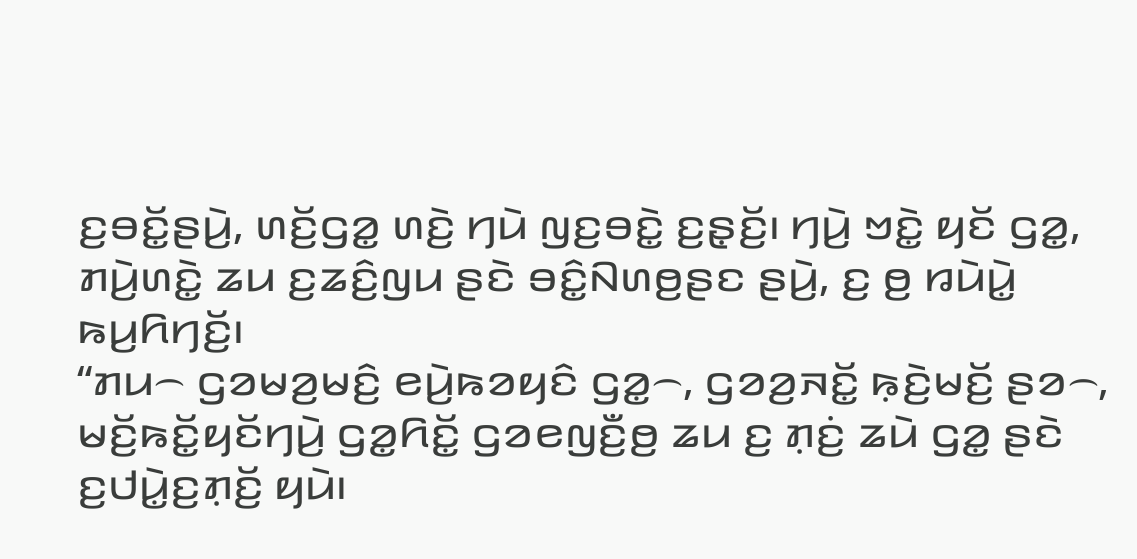ꤢ꤬ꤋꤢꤩ꤭ꤔꤣꤧ꤬, ꤛꤢꤩ꤬ꤞꤤ꤭ ꤛꤢꤧ꤬ ꤚꤣꤧ ꤜꤢ꤬ꤋꤢꤧ꤭ ꤢ꤬ꤔ꤫ꤢꤩ꤬꤯ ꤚꤣꤧ꤬ ꤠꤢꤧ꤭ ꤟꤢꤩ ꤞꤤ꤭, ꤊꤣꤧ꤬ꤛꤢꤧ꤭ ꤘꤣ ꤢ꤬ꤘꤢꤨ꤬ꤜꤣ ꤔꤢꤧ ꤋꤢꤨ꤭ꤡꤛꤥ꤬ꤔꤢ ꤔꤣꤧ꤬, ꤢ꤬ ꤥ꤬ ꤙꤣꤧꤣꤧ꤭ ꤒꤣ꤬ꤖꤚꤢꤩ꤬꤯
“ꤊꤣ꤮ ꤞꤤꤗꤤ꤬ꤗꤢꤨ꤬ ꤕꤣꤧ꤬ꤒꤤꤟꤢꤨ ꤞꤤ꤭꤮, ꤞꤤꤤ꤬ꤏꤢꤩ꤭ ꤒ꤫ꤢꤧ꤬ꤗꤢꤩ꤬ ꤔꤤ꤮, ꤗꤢꤩ꤬ꤒꤢꤩ꤭ꤟꤢꤩꤚꤣꤧ꤬ ꤞꤤ꤭ꤖꤢꤩ꤭ ꤞꤤꤕꤜꤢꤪ꤬ꤥ꤬ ꤘꤣ ꤢ꤬ ꤊ꤫ꤢꤦ꤬ ꤘꤣꤧ ꤞꤤ꤭ ꤔꤢꤧ ꤢ꤬ꤓꤣꤧ꤭ꤢ꤬ꤊ꤫ꤢꤩ꤬ ꤟꤣꤧ꤯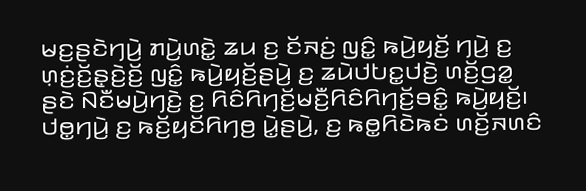ꤗꤢ꤬ꤔꤢꤧꤚꤣꤧ꤬ ꤊꤣꤧ꤬ꤛꤢꤧ꤭ ꤘꤣ ꤢ꤬ ꤢꤩꤏꤢꤦ꤬ ꤜꤢꤨ꤭ ꤒꤣꤧ꤬ꤟꤢꤩ꤬ ꤚꤣꤧ꤬ ꤢ꤬ ꤛ꤫ꤢꤦ꤬ꤢꤩ꤬ꤔ꤫ꤢꤧ꤬ꤢꤩ꤬ ꤜꤢꤨ꤭ ꤒꤣꤧ꤬ꤟꤢꤩ꤬ꤔꤣꤧ꤬ ꤢ꤬ ꤘꤣꤧꤓꤝꤢ꤭ꤓꤢꤧ꤬ ꤛꤢꤩ꤬ꤞꤤ꤭ ꤔꤢꤧ ꤡꤢꤪꤗꤣꤧ꤬ꤚꤢꤧ꤬ ꤢ꤬ ꤖꤢꤨꤖꤚꤢꤩ꤬ꤗꤢꤪ꤬ꤖꤢꤨꤖꤚꤢꤩ꤬ꤋꤢꤨ꤭ ꤒꤣꤧ꤬ꤟꤢꤩ꤬꤯
ꤓꤥ꤭ꤚꤣꤧ꤬ ꤢ꤬ ꤒꤢꤩ꤬ꤟꤢꤩꤖꤚꤥ꤬ ꤣꤧ꤭ꤔꤣꤧ꤬, ꤢ꤬ ꤒꤥ꤭ꤖꤢꤧꤒꤢꤦ ꤛꤢꤩ꤬ꤏꤛꤢꤨ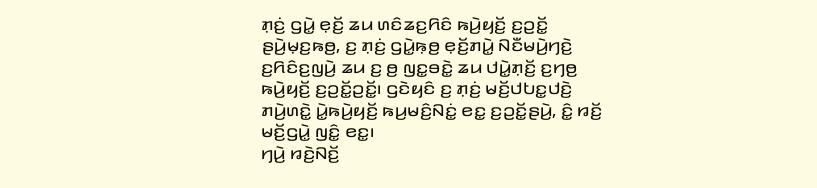ꤊ꤫ꤢꤦ꤬ ꤞꤣꤧ꤭ ꤕ꤫ꤢꤩ꤬ ꤘꤣ ꤛꤢꤨꤘꤢ꤬ꤖꤢꤨ ꤒꤣꤧ꤬ꤟꤢꤩ꤬ ꤢ꤬ꤑꤢꤩ꤭ ꤔꤣꤧ꤬ꤗ꤫ꤢ꤬ꤒꤥ꤬, ꤢ꤬ ꤊ꤫ꤢꤦ꤬ ꤞꤣꤧ꤭ꤒ꤫ꤥ꤬ ꤕ꤫ꤢꤩ꤬ꤊꤣꤧ꤭ ꤡꤢꤪꤗꤣꤧ꤬ꤚꤢꤧ꤬ ꤢ꤬ꤖꤢꤨꤢ꤬ꤜꤣꤧ꤬ ꤘꤣ ꤢ꤬ ꤥ꤬ ꤜꤢ꤭ꤋꤢꤧ꤭ ꤘꤣ ꤓꤣꤧ꤭ꤊ꤫ꤢꤩ꤬ ꤢ꤬ꤚꤥ꤬ ꤒꤣꤧ꤬ꤟꤢꤩ꤬ ꤢ꤬ꤑꤢꤩ꤭ꤑꤢꤩ꤭꤯ ꤞꤢꤧꤟꤢꤨ ꤢ꤬ ꤊ꤫ꤢꤦ꤬ ꤗꤢꤩ꤬ꤓꤝꤢ꤭ꤓꤢꤧ꤬ ꤊꤣꤧ꤬ꤛꤢꤧ꤭ ꤣꤧ꤭ꤒꤣꤧ꤬ꤟꤢꤩ꤬ ꤒꤣ꤬ꤗꤢꤨ꤬ꤡꤢꤦ꤭ ꤕꤢ꤭ ꤢ꤬ꤑꤢꤩ꤭ꤔꤣꤧ꤬, ꤢꤨ꤭ ꤙꤢꤩ꤬ ꤗꤢꤩ꤬ꤞꤣꤧ꤭ ꤜꤢꤨ꤭ ꤕꤢ꤭꤯
ꤚꤣꤧ꤬ ꤙꤢꤧ꤬ꤡꤢꤩ꤬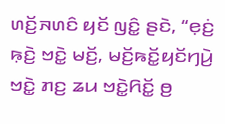ꤛꤢꤩ꤬ꤏꤛꤢꤨ ꤟꤢꤩ ꤜꤢꤨ꤭ ꤔꤢꤧ, “ꤕ꤫ꤢꤦ꤬ ꤒ꤫ꤢꤧ꤬ ꤠꤢꤧ꤭ ꤗꤢꤩ꤬, ꤗꤢꤩ꤬ꤒꤢꤩ꤭ꤟꤢꤩꤚꤣꤧ꤬ ꤠꤢꤧ꤭ ꤊꤢ꤬ ꤘꤣ ꤠꤢꤧ꤭ꤖꤢꤩ꤭ ꤥ꤬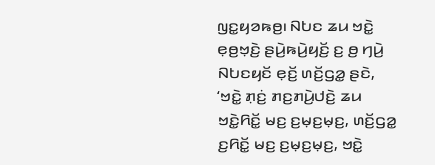ꤜꤢ꤭ꤟꤤꤒꤥ꤬꤯ ꤡꤝꤢ ꤘꤣ ꤠꤢꤧ꤭ ꤕ꤫ꤥ꤬ꤠ꤫ꤢꤧ꤬ ꤔꤣꤧ꤬ꤒꤣꤧ꤬ꤟꤢꤩ꤬ ꤢ꤬ ꤥ꤬ ꤚꤣꤧ꤬ ꤡꤝꤢꤟꤢꤩ ꤕ꤫ꤢꤩ꤬ ꤛꤢꤩ꤬ꤞꤤ꤭ ꤔꤢꤧ, ‘ꤠꤢꤧ꤭ ꤊ꤫ꤢꤦ꤬ ꤊꤢ꤬ꤊꤣꤧ꤬ꤓꤢꤧ꤬ ꤘꤣ ꤠꤢꤧ꤭ꤖꤢꤩ꤭ ꤗꤢ꤬ ꤢ꤬ꤗ꤫ꤢ꤬ꤗ꤫ꤢ꤬, ꤛꤢꤩ꤬ꤞꤤ꤭ ꤢ꤬ꤖꤢꤩ꤭ ꤗꤢ꤬ ꤢ꤬ꤗ꤫ꤢ꤬ꤗ꤫ꤢ꤬, ꤠꤢꤧ꤭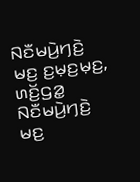ꤡꤢꤪꤗꤣꤧ꤬ꤚꤢꤧ꤬ ꤗꤢ꤬ ꤢ꤬ꤗ꤫ꤢ꤬ꤗ꤫ꤢ꤬, ꤛꤢꤩ꤬ꤞꤤ꤭ ꤡꤢꤪꤗꤣꤧ꤬ꤚꤢꤧ꤬ ꤗꤢ꤬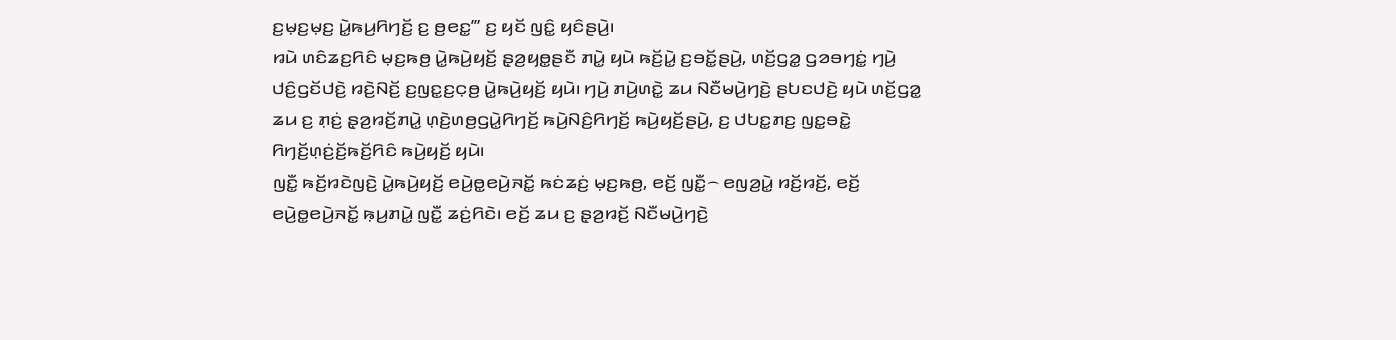ꤢ꤬ꤗ꤫ꤢ꤬ꤗ꤫ꤢ꤬ ꤣꤧ꤭ꤒꤣ꤬ꤖꤚꤢꤩ꤬ ꤢ꤬ ꤥ꤬ꤕꤢ꤭’” ꤢ꤬ ꤟꤢꤩ ꤜꤢꤨ꤭ ꤟꤢꤨꤔꤣꤧ꤬꤯
ꤙꤣꤧ ꤛꤢꤨꤘꤢ꤬ꤖꤢꤨ ꤗ꤫ꤢ꤬ꤒꤥ꤬ ꤣꤧ꤭ꤒꤣꤧ꤬ꤟꤢꤩ꤬ ꤔ꤫ꤤ꤬ꤟꤥ꤭ꤔꤢꤪ ꤊꤣꤧ꤭ ꤟꤣꤧ ꤒꤢꤩ꤬ꤣꤧ꤭ ꤢ꤬ꤋꤢꤩ꤭ꤔꤣꤧ꤬, ꤛꤢꤩ꤬ꤞꤤ꤭ ꤞꤤꤋꤚꤢꤦ꤭ ꤚꤣꤧ꤬ ꤓꤢꤨ꤬ꤞꤢꤩꤓꤢꤧ꤬ ꤙꤢꤧ꤬ꤡꤢꤩ꤬ ꤢ꤬ꤜꤢ꤭ꤢ꤬ꤍ꤫ꤥ꤬ ꤣꤧ꤭ꤒꤣꤧ꤬ꤟꤢꤩ꤬ ꤟꤣꤧ꤯ ꤚꤣꤧ꤬ ꤊꤣꤧ꤬ꤛꤢꤧ꤭ ꤘꤣ ꤡꤢꤪꤗꤣꤧ꤬ꤚꤢꤧ꤬ ꤔꤝꤢꤓꤢꤧ꤬ ꤟꤣꤧ ꤛꤢꤩ꤬ꤞꤤ꤭ ꤘꤣ ꤢ꤬ ꤊ꤫ꤢꤦ꤬ ꤔ꤫ꤤ꤬ꤙꤢꤩ꤬ꤊꤣꤧ꤭ ꤛ꤫ꤢꤧ꤬ꤛꤥ꤬ꤞꤣꤧ꤭ꤖꤚꤢꤩ꤬ ꤒꤣꤧ꤬ꤡꤢꤨ꤬ꤖꤚꤢꤩ꤬ ꤒꤣꤧ꤬ꤟꤢꤩ꤬ꤔꤣꤧ꤬, ꤢ꤬ ꤓꤝꤢ꤭ꤊꤢ꤬ ꤜꤢ꤭ꤋꤢꤧ꤭ ꤖꤚꤢꤩ꤬ꤛ꤫ꤢꤦ꤬ꤢꤩ꤬ꤒꤢꤩ꤬ꤖꤢꤨ ꤒꤣꤧ꤬ꤟꤢꤩ꤬ ꤟꤣꤧ꤯
ꤜꤢꤪ꤭ ꤒꤢꤩ꤬ꤙꤢꤧꤜꤢꤧ꤬ ꤣꤧ꤭ꤒꤣꤧ꤬ꤟꤢꤩ꤬ ꤕꤣꤧ꤬ꤥ꤭ꤕꤣꤧ꤬ꤏꤢꤩ꤭ ꤒꤢꤦꤘꤢꤦ꤬ ꤗ꤫ꤢ꤬ꤒꤥ꤬, ꤕꤢꤩ꤬ ꤜꤢꤪ꤭꤮ ꤕꤜꤤ꤬ꤣꤧ꤭ ꤙꤢꤩ꤬ꤙꤢꤩ꤬, ꤕꤢꤩ꤬ ꤕꤣꤧ꤬ꤥ꤭ꤕꤣꤧ꤬ꤏꤢꤩ꤭ ꤒ꤫ꤣ꤬ꤊꤣꤧ꤭ ꤜꤢꤪ꤭ ꤘꤢꤦ꤬ꤖꤢꤧ꤯ ꤕꤢꤩ꤬ ꤘꤣ ꤢ꤬ ꤔ꤫ꤤ꤬ꤙꤢꤩ꤬ ꤡꤢꤪꤗꤣꤧ꤬ꤚꤢꤧ꤬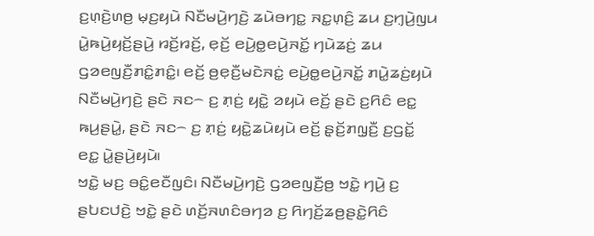ꤢ꤬ꤛ꤫ꤢꤧ꤬ꤛꤥ꤬ ꤗ꤫ꤢ꤬ꤟꤣꤧ ꤡꤢꤪꤗꤣꤧ꤬ꤚꤢꤧ꤬ ꤘꤣꤧꤋꤚꤢ꤭ ꤏꤢ꤭ꤛ꤫ꤢꤨ꤬ ꤘꤣ ꤢ꤬ꤚ꤫ꤣꤧ꤬ꤜꤣ ꤣꤧ꤭ꤒꤣꤧ꤬ꤟꤢꤩ꤬ꤔꤣꤧ꤬ ꤙꤢꤩ꤬ꤙꤢꤩ꤬, ꤕ꤫ꤢꤩ꤬ ꤕꤣꤧ꤬ꤥ꤭ꤕꤣꤧ꤬ꤏꤢꤩ꤭ ꤚꤣꤧꤘꤢꤦ꤬ ꤘꤣ ꤞꤤꤕꤜꤢꤪ꤬ꤊꤢꤨ꤭ꤊꤢꤨ꤭꤯ ꤕꤢꤩ꤬ ꤥ꤬ꤕ꤫ꤢꤪ꤬ꤗꤢꤧꤏꤢꤦ꤭ ꤕꤣꤧ꤬ꤥ꤭ꤕꤣꤧ꤬ꤏꤢꤩ꤭ ꤊꤣꤧ꤭ꤘꤢꤦ꤬ꤟꤣꤧ ꤡꤢꤪꤗꤣꤧ꤬ꤚꤢꤧ꤬ ꤔꤢꤧ ꤏꤢ꤮ ꤢ꤬ ꤊ꤫ꤢꤦ꤬ ꤟꤢꤧ꤭ ꤤꤟꤣꤧ ꤕꤢꤩ꤬ ꤔꤢꤧ ꤢ꤬ꤖꤢꤨ ꤕꤢ꤭ ꤒꤣ꤬ꤔꤣꤧ꤭, ꤔꤢꤧ ꤏꤢ꤮ ꤢ꤬ ꤊ꤫ꤢꤦ꤬ ꤟꤢꤧ꤭ꤘꤣꤧꤟꤣꤧ ꤕꤢꤩ꤬ ꤔ꤫ꤢꤩ꤬ꤊꤜ꤫ꤢꤪ꤬ ꤢ꤬ꤞꤢꤩ꤭ ꤕꤢ꤭ ꤣꤧ꤭ꤔꤣꤧ꤬ꤟꤣꤧ꤯
ꤠꤢꤧ꤭ ꤗꤢ꤬ ꤋꤢꤨ꤭ꤕꤢꤪꤜꤢꤨ꤯ ꤡꤢꤪꤗꤣꤧ꤬ꤚꤢꤧ꤬ ꤞꤤꤕꤜꤢꤪ꤬ꤥ꤬ ꤠꤢꤧ꤭ ꤚꤣꤧ꤬ ꤢ꤬ ꤔꤝꤢꤓꤢꤧ꤬ ꤠꤢꤧ꤭ ꤔꤢꤧ ꤛꤢꤩ꤬ꤏꤛꤢꤨꤋꤚꤤ ꤢ꤬ ꤖꤚꤢꤩ꤬ꤘꤥ꤬ꤔꤢꤧ꤭ꤖꤢꤨ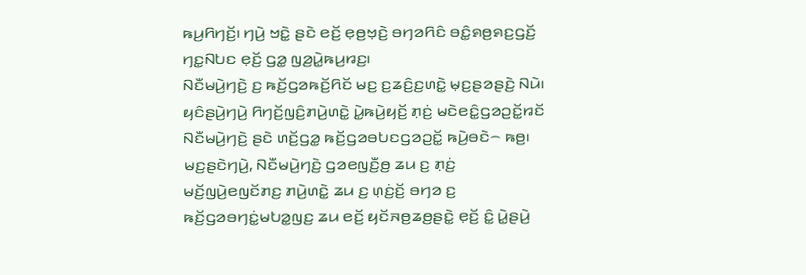ꤒꤣ꤬ꤖꤚꤢꤩ꤬꤯ ꤚꤣꤧ꤬ ꤠꤢꤧ꤭ ꤔꤢꤧ ꤕꤢꤩ꤬ ꤕ꤫ꤥ꤬ꤠ꤫ꤢꤧ꤬ ꤋꤚꤤꤖꤢꤨ ꤋꤢꤨ꤭ꤎꤥ꤬ꤎꤢ꤬ꤞꤢꤩ꤬ ꤚꤢ꤭ꤡꤝꤢ ꤕ꤫ꤢꤩ꤬ ꤞꤤ꤭ ꤜꤤ꤬ꤣꤧ꤭ꤒꤣ꤬ꤙꤢ꤬꤯
ꤡꤢꤪꤗꤣꤧ꤬ꤚꤢꤧ꤬ ꤢ꤬ ꤒꤢꤩ꤬ꤞꤤꤒꤢꤩ꤬ꤖꤢꤩ ꤗꤢ꤬ ꤢ꤬ꤘꤢꤨ꤬ꤢ꤬ꤛꤢꤧ꤭ ꤗ꤫ꤢ꤬ꤔꤤꤔꤢꤧ꤬ ꤡꤣꤧ꤯ ꤟꤢꤨꤔꤣꤧ꤬ꤚꤣꤧ꤬ ꤖꤚꤢꤩ꤬ꤜꤢꤨ꤬ꤊꤣꤧ꤬ꤛꤢꤧ꤭ ꤣꤧ꤭ꤒꤣꤧ꤬ꤟꤢꤩ꤬ ꤊ꤫ꤢꤦ꤬ ꤗꤢꤧꤕꤢꤨ꤭ꤞꤤꤑꤢꤩ꤭ꤙꤢꤩ ꤡꤢꤪꤗꤣꤧ꤬ꤚꤢꤧ꤬ ꤔꤢꤧ ꤛꤢꤩ꤬ꤞꤤ꤭ ꤒꤢꤩ꤬ꤞꤤꤋꤝꤢꤞꤤꤑꤢꤩ꤭ ꤒꤣꤧ꤬ꤋꤢꤧ꤮ ꤒꤥ꤬꤯ ꤗꤢ꤬ꤔꤢꤧꤚꤣꤧ꤬, ꤡꤢꤪꤗꤣꤧ꤬ꤚꤢꤧ꤬ ꤞꤤꤕꤜꤢꤪ꤬ꤥ꤬ ꤘꤣ ꤢ꤬ ꤊ꤫ꤢꤦ꤬ ꤗꤢꤩ꤬ꤜꤣꤧ꤬ꤕꤜꤢꤩꤊꤢ꤬ ꤊꤣꤧ꤬ꤛꤢꤧ꤭ ꤘꤣ ꤢ꤬ ꤛ꤫ꤢꤦ꤬ꤢꤩ꤬ ꤋꤚꤤ ꤢ꤬ ꤒꤢꤩ꤬ꤞꤤꤋꤚꤢꤦ꤭ꤗꤝꤤ꤭ꤜꤢ꤬ ꤘꤣ ꤕꤢꤩ꤬ ꤟꤢꤩꤏꤥ꤬ꤘꤥ꤬ꤔꤢꤧ꤭ ꤕ꤫ꤢꤩ꤬ ꤢꤨ꤭ ꤣꤧ꤭ꤔꤣꤧ꤬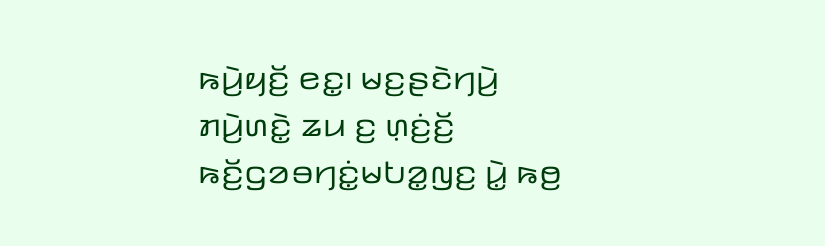ꤒꤣꤧ꤬ꤟꤢꤩ꤬ ꤕꤢ꤭꤯ ꤗꤢ꤬ꤔꤢꤧꤚꤣꤧ꤬ ꤊꤣꤧ꤬ꤛꤢꤧ꤭ ꤘꤣ ꤢ꤬ ꤛ꤫ꤢꤦ꤬ꤢꤩ꤬ ꤒꤢꤩ꤬ꤞꤤꤋꤚꤢꤦ꤭ꤗꤝꤤ꤭ꤜꤢ꤬ ꤣꤧ꤭ ꤒꤥ꤬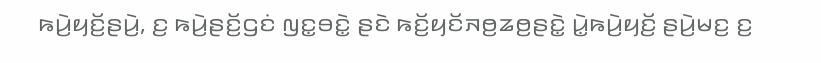ꤒꤣꤧ꤬ꤟꤢꤩ꤬ꤔꤣꤧ꤬, ꤢ꤬ ꤒꤣꤧ꤬ꤔꤢꤩ꤬ꤞꤢꤦ ꤜꤢ꤭ꤋꤢꤧ꤭ ꤔꤢꤧ ꤒꤢꤩ꤬ꤟꤢꤩꤏꤥ꤬ꤘꤥ꤬ꤔꤢꤧ꤭ ꤣꤧ꤭ꤒꤣꤧ꤬ꤟꤢꤩ꤬ ꤔꤣꤧ꤬ꤗꤢ꤬ ꤢ꤬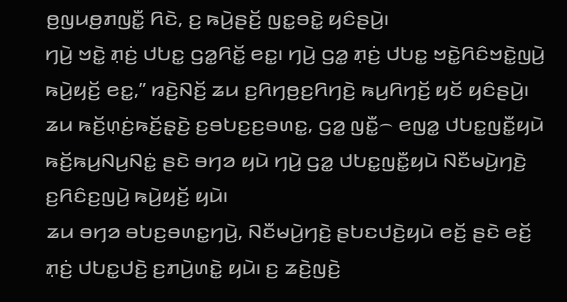ꤥ꤬ꤜꤣꤥ꤬ꤊꤜꤢꤪ꤭ ꤖꤢꤧ, ꤢ꤬ ꤒꤣꤧ꤬ꤔꤢꤩ꤬ ꤜꤢ꤭ꤋꤢꤧ꤭ ꤟꤢꤨꤔꤣꤧ꤬꤯
ꤚꤣꤧ꤬ ꤠꤢꤧ꤭ ꤊ꤫ꤢꤦ꤬ ꤓꤝꤢ꤭ ꤞꤤ꤭ꤖꤢꤩ꤭ ꤕꤢ꤭꤯ ꤚꤣꤧ꤬ ꤞꤤ꤭ ꤊ꤫ꤢꤦ꤬ ꤓꤝꤢ꤭ ꤠꤢꤧ꤭ꤖꤢꤨꤠꤢꤧ꤭ꤜꤣꤧ꤬ ꤒꤣꤧ꤬ꤟꤢꤩ꤬ ꤕꤢ꤭,” ꤙꤢꤧ꤬ꤡꤢꤩ꤬ ꤘꤣ ꤢ꤬ꤖꤚꤥ꤬ꤢ꤬ꤖꤚꤢꤧ꤬ ꤒꤣ꤬ꤖꤚꤢꤩ꤬ ꤟꤢꤩ ꤟꤢꤨꤔꤣꤧ꤬꤯
ꤘꤣ ꤒꤢꤩ꤬ꤛ꤫ꤢꤦ꤬ꤒꤢꤩ꤬ꤔ꤫ꤢꤧ꤬ ꤢ꤬ꤋꤝꤢ꤬ꤢ꤬ꤋꤛꤢ꤭, ꤞꤤ꤭ ꤜꤢꤪ꤭꤮ ꤕꤜꤤ꤭ ꤓꤝꤢ꤭ꤜꤢꤪ꤭ꤟꤣꤧ ꤒꤢꤩ꤬ꤒꤣ꤬ꤡꤣ꤬ꤡꤢꤦ꤭ ꤔꤢꤧ ꤋꤚꤤ ꤟꤣꤧ ꤚꤣꤧ꤬ ꤞꤤ꤭ ꤓꤝꤢ꤭ꤜꤢꤪ꤭ꤟꤣꤧ ꤡꤢꤪꤗꤣꤧ꤬ꤚꤢꤧ꤬ ꤢ꤬ꤖꤢꤨꤢ꤬ꤜꤣꤧ꤬ ꤒꤣꤧ꤬ꤟꤢꤩ꤬ ꤟꤣꤧ꤯
ꤘꤣ ꤋꤚꤤ ꤋꤝꤢ꤬ꤋꤛꤢ꤭ꤚꤣꤧ꤬, ꤡꤢꤪꤗꤣꤧ꤬ꤚꤢꤧ꤬ ꤔꤝꤢꤓꤢꤧ꤬ꤟꤣꤧ ꤕꤢꤩ꤬ ꤔꤢꤧ ꤕꤢꤩ꤬ ꤊ꤫ꤢꤦ꤬ ꤓꤝꤢ꤭ꤓꤢꤧ꤬ ꤢ꤬ꤊꤣꤧ꤬ꤛꤢꤧ꤭ ꤟꤣꤧ꤯ ꤢ꤬ ꤘꤢꤧ꤬ꤜꤢꤧ꤬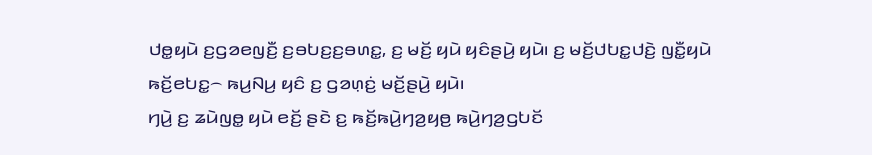ꤓꤥ꤭ꤟꤣꤧ ꤢ꤬ꤞꤤꤕꤜꤢꤪ꤬ ꤢ꤬ꤋꤝꤢ꤬ꤢ꤬ꤋꤛꤢ꤭, ꤢ꤬ ꤗꤢꤩ꤬ ꤟꤣꤧ ꤟꤢꤨꤔꤣꤧ꤬ ꤟꤣꤧ꤯ ꤢ꤬ ꤗꤢꤩ꤬ꤓꤝꤢ꤭ꤓꤢꤧ꤬ ꤜꤢꤪ꤭ꤟꤣꤧ ꤒꤢꤩ꤬ꤕꤝꤢ꤭꤮ ꤒꤣ꤬ꤡꤣ꤬ ꤟꤢꤨ ꤢ꤬ ꤞꤤꤛ꤫ꤢꤦ꤬ ꤗꤢꤩ꤬ꤔꤣꤧ꤬ ꤟꤣꤧ꤯
ꤚꤣꤧ꤬ ꤢ꤬ ꤘꤣꤧꤜꤥ꤭ ꤟꤣꤧ ꤕꤢꤩ꤬ ꤔꤢꤧ ꤢ꤬ ꤒꤢꤩ꤬ꤒꤣꤧ꤬ꤚꤤ꤬ꤟꤥ꤬ ꤒꤣꤧ꤬ꤚꤤ꤬ꤞꤝꤢꤩ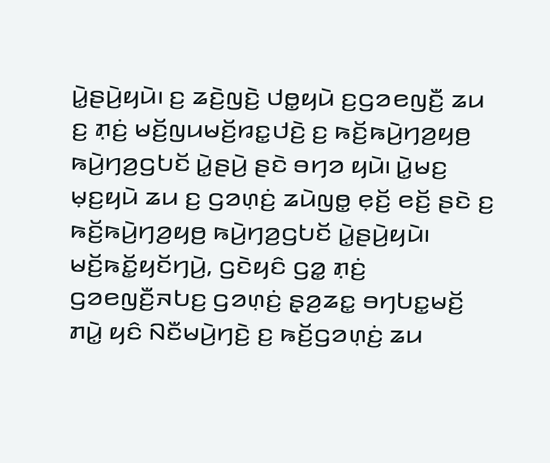ꤣꤧ꤭ꤔꤣꤧ꤬ꤟꤣꤧ꤯ ꤢ꤬ ꤘꤢꤧ꤬ꤜꤢꤧ꤬ ꤓꤥ꤭ꤟꤣꤧ ꤢ꤬ꤞꤤꤕꤜꤢꤪ꤬ ꤘꤣ ꤢ꤬ ꤊ꤫ꤢꤦ꤬ ꤗꤢꤩ꤬ꤜꤣꤗꤢꤩ꤬ꤙꤢ꤭ꤓꤢꤧ꤬ ꤢ꤬ ꤒꤢꤩ꤬ꤒꤣꤧ꤬ꤚꤤ꤬ꤟꤥ꤬ ꤒꤣꤧ꤬ꤚꤤ꤬ꤞꤝꤢꤩ ꤣꤧ꤭ꤔꤣꤧ꤬ ꤔꤢꤧ ꤋꤚꤤ ꤟꤣꤧ꤯ ꤣꤧ꤭ꤗꤢ꤬ ꤗ꤫ꤢ꤬ꤟꤣꤧ ꤘꤣ ꤢ꤬ ꤞꤤꤛ꤫ꤢꤦ꤬ ꤘꤣꤧꤜꤥ꤭ ꤕ꤫ꤢꤩ꤬ ꤕꤢꤩ꤬ ꤔꤢꤧ ꤢ꤬ ꤒꤢꤩ꤬ꤒꤣꤧ꤬ꤚꤤ꤬ꤟꤥ꤬ ꤒꤣꤧ꤬ꤚꤤ꤬ꤞꤝꤢꤩ ꤣꤧ꤭ꤔꤣꤧ꤬ꤟꤣꤧ꤯
ꤗꤢꤩ꤬ꤒꤢꤩ꤭ꤟꤢꤩꤚꤣꤧ꤬, ꤞꤢꤧꤟꤢꤨ ꤞꤤ꤭ ꤊ꤫ꤢꤦ꤬ ꤞꤤꤕꤜꤢꤪ꤬ꤏꤝꤢ꤬ ꤞꤤꤛ꤫ꤢꤦ꤬ ꤔ꤫ꤤ꤬ꤘꤢ꤭ ꤋꤚꤝꤢ꤭ꤗꤢꤩ꤬ ꤊꤣꤧ꤭ ꤟꤢꤨ ꤡꤢꤪꤗꤣꤧ꤬ꤚꤢꤧ꤬ ꤢ꤬ ꤒꤢꤩ꤬ꤞꤤꤛ꤫ꤢꤦ꤬ ꤘꤣ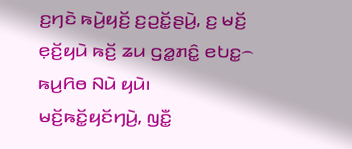ꤢ꤬ꤚꤢꤧ ꤒꤣꤧ꤬ꤟꤢꤩ꤬ ꤢ꤬ꤑꤢꤩ꤭ꤔꤣꤧ꤬, ꤢ꤬ ꤗꤢꤩ꤬ ꤕ꤫ꤢꤩ꤬ꤟꤣꤧ ꤒꤢꤩ꤬ ꤘꤣ ꤞꤤ꤭ꤊꤢꤨ꤭ ꤕꤝꤢ꤭꤮ ꤒꤣ꤬ꤖꤥ ꤡꤣꤧ ꤟꤣꤧ꤯
ꤗꤢꤩ꤬ꤒꤢꤩ꤭ꤟꤢꤩꤚꤣꤧ꤬, ꤜꤢꤪ꤭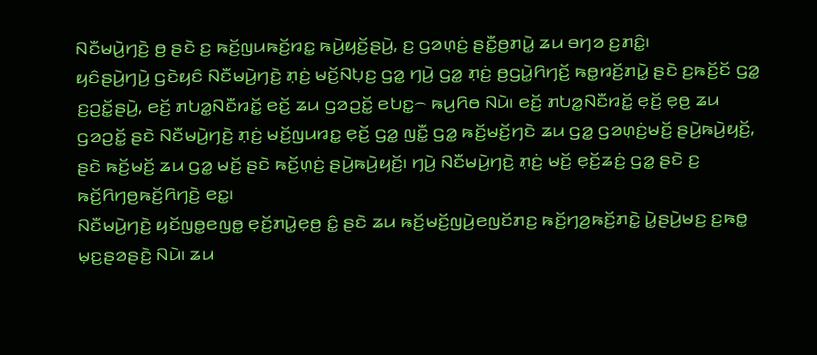ꤡꤢꤪꤗꤣꤧ꤬ꤚꤢꤧ꤬ ꤥ꤬ ꤔꤢꤧ ꤢ꤬ ꤒꤢꤩ꤬ꤜꤣꤒꤢꤩ꤬ꤙꤢ꤭ ꤒꤣꤧ꤬ꤟꤢꤩ꤬ꤔꤣꤧ꤬, ꤢ꤬ ꤞꤤꤛ꤫ꤢꤦ꤬ ꤔꤢꤪ꤭ꤥ꤬ꤊꤣꤧ꤭ ꤘꤣ ꤋꤚꤤ ꤢ꤬ꤊꤢꤨ꤭꤯
ꤟꤢꤨꤔꤣꤧ꤬ꤚꤣꤧ꤬ ꤞꤢꤧꤟꤢꤨ ꤡꤢꤪꤗꤣꤧ꤬ꤚꤢꤧ꤬ ꤊ꤫ꤢꤦ꤬ ꤗꤢꤩ꤬ꤡꤝ꤫ꤢ꤬ ꤞꤤ꤭ ꤚꤣꤧ꤬ ꤞꤤ꤭ ꤊ꤫ꤢꤦ꤬ ꤥ꤬ꤞꤣꤧ꤭ꤖꤚꤢꤩ꤬ ꤒꤥ꤭ꤙꤢꤩ꤬ꤊꤣꤧ꤭ ꤔꤢꤧ ꤢ꤬ꤒꤢꤩ꤬ꤢꤩ ꤞꤤ꤭ ꤢ꤬ꤑꤢꤩ꤭ꤔꤣꤧ꤬, ꤕꤢꤩ꤬ ꤊꤝꤤ꤭ꤡꤢꤪꤙꤢꤩ꤭ ꤕꤢꤩ꤬ ꤘꤣ ꤞꤤꤑꤢꤩ꤭ ꤕꤝꤢ꤭꤮ ꤒꤣ꤬ꤖꤥ ꤡꤣꤧ꤯ ꤕꤢꤩ꤬ ꤊꤝꤤ꤭ꤡꤢꤪꤙꤢꤩ꤭ ꤕ꤫ꤢꤩ꤬ ꤕ꤫ꤥ꤬ ꤘꤣ ꤞꤤꤑꤢꤩ꤭ ꤔꤢꤧ ꤡꤢꤪꤗꤣꤧ꤬ꤚꤢꤧ꤬ ꤊ꤫ꤢꤦ꤬ ꤗꤢꤩ꤬ꤜꤣꤙꤢ꤭ ꤕ꤫ꤢꤩ꤬ ꤞꤤ꤭ ꤜꤢꤪ꤭ ꤞꤤ꤭ ꤒꤢꤩ꤬ꤗꤢꤩ꤬ꤚꤢꤧ ꤘꤣ ꤞꤤ꤭ ꤞꤤꤛ꤫ꤢꤦ꤬ꤗꤢꤩ꤬ ꤔꤣꤧ꤬ꤒꤣꤧ꤬ꤟꤢꤩ꤬, ꤔꤢꤧ ꤒꤢꤩ꤬ꤗꤢꤩ꤬ ꤘꤣ ꤞꤤ꤭ ꤗꤢꤩ꤬ ꤔꤢꤧ ꤒꤢꤩ꤬ꤛ꤫ꤢꤦ꤬ ꤔꤣꤧ꤬ꤒꤣꤧ꤬ꤟꤢꤩ꤬꤯ ꤚꤣꤧ꤬ ꤡꤢꤪꤗꤣꤧ꤬ꤚꤢꤧ꤬ ꤊ꤫ꤢꤦ꤬ ꤗꤢꤩ꤬ ꤕ꤫ꤢꤩ꤬ꤘꤢꤦ꤬ ꤞꤤ꤭ ꤔꤢꤧ ꤢ꤬ ꤒꤢꤩ꤬ꤖꤚꤥ꤬ꤒꤢꤩ꤬ꤖꤚꤢꤧ꤬ ꤕꤢ꤭꤯
ꤡꤢꤪꤗꤣꤧ꤬ꤚꤢꤧ꤬ ꤟꤢꤩꤜꤥ꤭ꤕꤜꤥ꤭ ꤕ꤫ꤢꤩ꤬ꤊꤣꤧ꤭ꤕ꤫ꤥ꤬ ꤢꤨ꤭ ꤔꤢꤧ ꤘꤣ ꤒꤢꤩ꤬ꤗꤢꤩ꤬ꤜꤣꤧ꤬ꤕꤜꤢꤩꤊꤢ꤬ ꤒꤢꤩ꤬ꤚꤤ꤬ꤒꤢꤩ꤬ꤊꤢꤧ꤭ ꤣꤧ꤭ꤔꤣꤧ꤬ꤗꤢ꤬ ꤢ꤬ꤒꤥ꤭ ꤗ꤫ꤢ꤬ꤔꤤꤔꤢꤧ꤬ ꤡꤣꤧ꤯ ꤘꤣ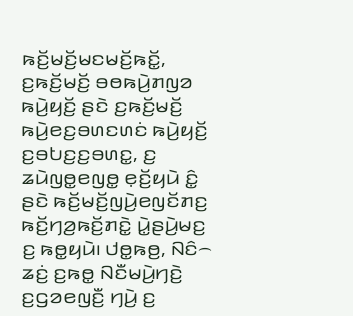ꤒꤢꤩ꤬ꤗꤢꤩ꤬ꤗꤢꤗꤢꤩ꤬ꤒꤢꤩ꤭, ꤢ꤬ꤒꤢꤩ꤬ꤗꤢꤩ꤬ ꤋꤥꤒꤣꤧ꤬ꤊꤜꤤ ꤒꤣꤧ꤬ꤟꤢꤩ꤬ ꤔꤢꤧ ꤢ꤬ꤒꤢꤩ꤬ꤗꤢꤩ꤬ ꤒꤣꤧ꤬ꤕꤢ꤬ꤋꤛꤢꤛꤢꤦ ꤒꤣꤧ꤬ꤟꤢꤩ꤬ ꤢ꤬ꤋꤝꤢ꤬ꤢ꤬ꤋꤛꤢ꤭, ꤢ꤬ ꤘꤣꤧꤜꤥ꤭ꤕꤜꤥ꤭ ꤕ꤫ꤢꤩ꤬ꤟꤣꤧ ꤢꤨ꤭ ꤔꤢꤧ ꤒꤢꤩ꤬ꤗꤢꤩ꤬ꤜꤣꤧ꤬ꤕꤜꤢꤩꤊꤢ꤬ ꤒꤢꤩ꤬ꤚꤤ꤬ꤒꤢꤩ꤬ꤊꤢꤧ꤭ ꤣꤧ꤭ꤔꤣꤧ꤬ꤗꤢ꤬ ꤢ꤬ ꤒꤥ꤭ꤟꤣꤧ꤯ ꤓꤥ꤭ꤒꤥ꤬, ꤡꤢꤨ꤮ ꤘꤢꤦ꤬ ꤢ꤬ꤒꤥ꤭ ꤡꤢꤪꤗꤣꤧ꤬ꤚꤢꤧ꤬ ꤢ꤬ꤞꤤꤕꤜꤢꤪ꤬ ꤚꤣꤧ꤬ ꤢ꤬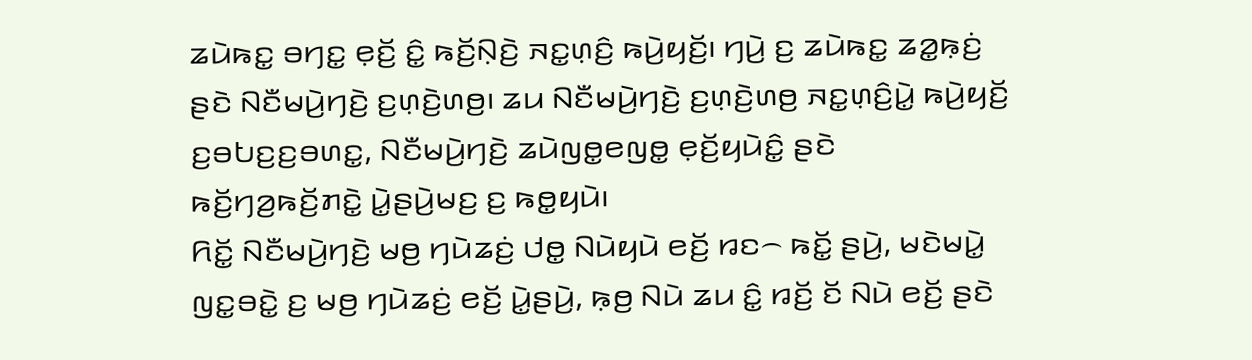ꤘꤣꤧꤒꤢ꤭ ꤋꤚꤢ꤭ ꤕ꤫ꤢꤩ꤬ ꤢꤨ꤭ ꤒꤢꤩ꤬ꤡ꤫ꤢꤧ꤬ ꤏꤢ꤭ꤛ꤫ꤢꤨ꤬ ꤒꤣꤧ꤬ꤟꤢꤩ꤬꤯ ꤚꤣꤧ꤬ ꤢ꤬ ꤘꤣꤧꤒꤢ꤭ ꤘꤤ꤭ꤒ꤫ꤢꤦ꤬ ꤔꤢꤧ ꤡꤢꤪꤗꤣꤧ꤬ꤚꤢꤧ꤬ ꤢ꤬ꤛ꤫ꤢꤧ꤬ꤛꤥ꤬꤯ ꤘꤣ ꤡꤢꤪꤗꤣꤧ꤬ꤚꤢꤧ꤬ ꤢ꤬ꤛ꤫ꤢꤧ꤬ꤛꤥ꤬ ꤏꤢ꤭ꤛ꤫ꤢꤨ꤬ꤣꤧ꤭ ꤒꤣꤧ꤬ꤟꤢꤩ꤬ ꤢ꤬ꤋꤝꤢ꤬ꤢ꤬ꤋꤛꤢ꤭, ꤡꤢꤪꤗꤣꤧ꤬ꤚꤢꤧ꤬ ꤘꤣꤧꤜꤥ꤭ꤕꤜꤥ꤭ ꤕ꤫ꤢꤩ꤬ꤟꤣꤧꤢꤨ꤭ ꤔꤢꤧ ꤒꤢꤩ꤬ꤚꤤ꤬ꤒꤢꤩ꤬ꤊꤢꤧ꤭ ꤣꤧ꤭ꤔꤣꤧ꤬ꤗꤢ꤬ ꤢ꤬ ꤒꤥ꤭ꤟꤣꤧ꤯
ꤖꤢꤩ꤭ ꤡꤢꤪꤗꤣꤧ꤬ꤚꤢꤧ꤬ ꤗꤥ꤬ ꤚꤣꤧꤘꤢꤦ꤬ ꤓꤥ꤭ ꤡꤣꤧꤟꤣꤧ ꤕꤢꤩ꤬ ꤙꤢ꤮ ꤒꤢꤩ꤭ ꤔꤣꤧ꤬, ꤗꤢꤧꤗꤣꤧ꤭ ꤜꤢ꤭ꤋꤢꤧ꤭ ꤢ꤬ ꤗꤥ꤬ ꤚꤣꤧꤘꤢꤦ꤬ ꤕꤢꤩ꤬ ꤣꤧ꤭ꤔꤣꤧ꤬, ꤒ꤫ꤥ꤬ ꤡꤣꤧ ꤘꤣ ꤢꤨ꤭ ꤙꤢꤩ꤬ ꤢꤩ ꤡꤣꤧ ꤕꤢꤩ꤬ ꤔꤢꤧ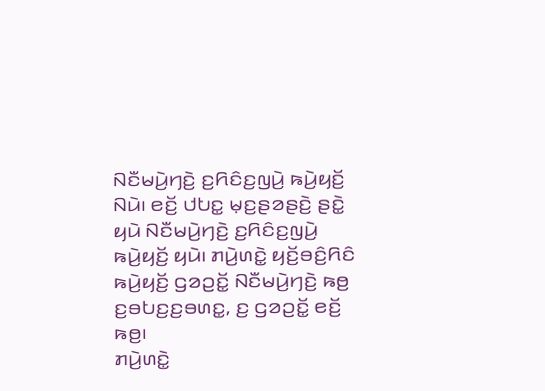ꤡꤢꤪꤗꤣꤧ꤬ꤚꤢꤧ꤬ ꤢ꤬ꤖꤢꤨꤢ꤬ꤜꤣꤧ꤬ ꤒꤣꤧ꤬ꤟꤢꤩ꤬ ꤡꤣꤧ꤯ ꤕꤢꤩ꤬ ꤓꤝꤢ꤭ ꤗ꤫ꤢ꤬ꤔꤤꤔꤢꤧ꤬ ꤔꤢꤧ꤭ ꤟꤣꤧ ꤡꤢꤪꤗꤣꤧ꤬ꤚꤢꤧ꤬ ꤢ꤬ꤖꤢꤨꤢ꤬ꤜꤣꤧ꤬ ꤒꤣꤧ꤬ꤟꤢꤩ꤬ ꤟꤣꤧ꤯ ꤊꤣꤧ꤬ꤛꤢꤧ꤭ ꤟꤢꤩ꤬ꤋꤢꤨ꤬ꤖꤢꤨ ꤒꤣꤧ꤬ꤟꤢꤩ꤬ ꤞꤤꤑꤢꤩ꤭ ꤡꤢꤪꤗꤣꤧ꤬ꤚꤢꤧ꤬ ꤒꤥ꤬ ꤢ꤬ꤋꤝꤢ꤬ꤢ꤬ꤋꤛꤢ꤭, ꤢ꤬ ꤞꤤꤑꤢꤩ꤭ ꤕꤢꤩ꤬ ꤒꤥ꤬꤯
ꤊꤣꤧ꤬ꤛꤢꤧ꤭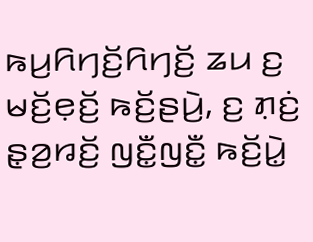ꤒꤣ꤬ꤖꤚꤢꤩ꤬ꤖꤚꤢꤩ꤬ ꤘꤣ ꤢ꤬ ꤗꤢꤩ꤬ꤕ꤫ꤢꤩ꤬ ꤒꤢꤩ꤬ꤔꤣꤧ꤬, ꤢ꤬ ꤊ꤫ꤢꤦ꤬ ꤔ꤫ꤤ꤬ꤙꤢꤩ꤬ ꤜꤢꤪ꤭ꤜꤢꤪ꤭ ꤒꤢꤩ꤬ꤣꤧ꤭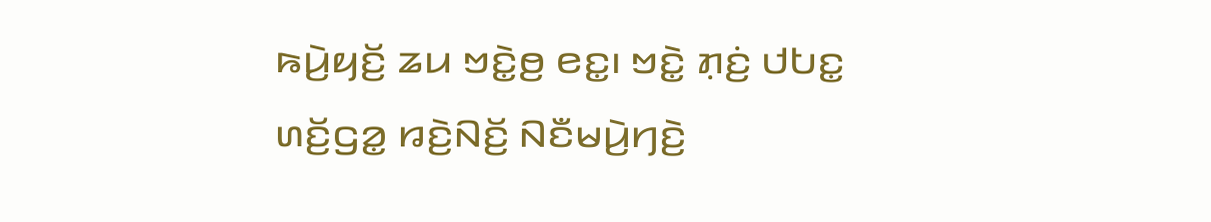ꤒꤣꤧ꤬ꤟꤢꤩ꤬ ꤘꤣ ꤠꤢꤧ꤭ꤥ꤬ ꤕꤢ꤭꤯ ꤠꤢꤧ꤭ ꤊ꤫ꤢꤦ꤬ ꤓꤝꤢ꤭ ꤛꤢꤩ꤬ꤞꤤ꤭ ꤙꤢꤧ꤬ꤡꤢꤩ꤬ ꤡꤢꤪꤗꤣꤧ꤬ꤚꤢꤧ꤬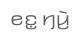ꤕꤢ꤭ ꤚꤣꤧ꤬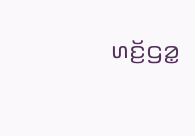ꤛꤢꤩ꤬ꤞꤤ꤭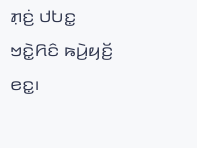ꤊ꤫ꤢꤦ꤬ ꤓꤝꤢ꤭ ꤠꤢꤧ꤭ꤖꤢꤨ ꤒꤣꤧ꤬ꤟꤢꤩ꤬ ꤕꤢ꤭꤯